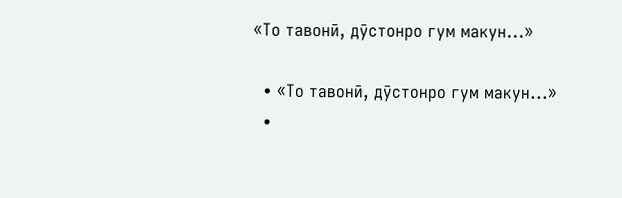«То тавонӣ, дӯстонро гум макун...»

  • «То тавонӣ, дӯстонро гум макун...»
  •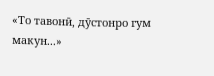«То тавонӣ, дӯстонро гум макун...»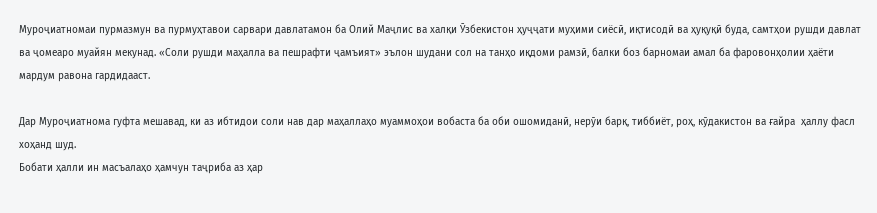Муроҷиатномаи пурмазмун ва пурмуҳтавои сарвари давлатамон ба Олий Маҷлис ва халқи Ӯзбекистон ҳуҷҷати муҳими сиёсӣ, иқтисодӣ ва ҳуқуқӣ буда, самтҳои рушди давлат ва ҷомеаро муайян мекунад. «Соли рушди маҳалла ва пешрафти ҷамъият» эълон шудани сол на танҳо иқдоми рамзӣ, балки боз барномаи амал ба фаровонҳолии ҳаёти мардум равона гардидааст.

Дар Муроҷиатнома гуфта мешавад, ки аз ибтидои соли нав дар маҳаллаҳо муаммоҳои вобаста ба оби ошомиданӣ, нерӯи барқ, тиббиёт, роҳ, кӯдакистон ва ғайра  ҳаллу фасл хоҳанд шуд.
Бобати ҳалли ин масъалаҳо ҳамчун таҷриба аз ҳар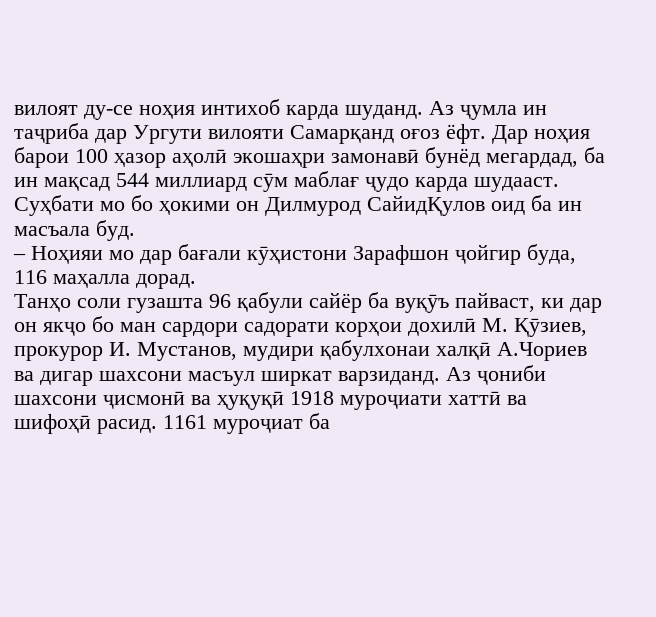вилоят ду-се ноҳия интихоб карда шуданд. Аз ҷумла ин таҷриба дар Ургути вилояти Самарқанд оғоз ёфт. Дар ноҳия барои 100 ҳазор аҳолӣ экошаҳри замонавӣ бунёд мегардад, ба ин мақсад 544 миллиард сӯм маблағ ҷудо карда шудааст.
Суҳбати мо бо ҳокими он Дилмурод СайидҚулов оид ба ин масъала буд.
– Ноҳияи мо дар бағали кӯҳистони Зарафшон ҷойгир буда, 116 маҳалла дорад.
Танҳо соли гузашта 96 қабули сайёр ба вуқӯъ пайваст, ки дар он якҷо бо ман сардори садорати корҳои дохилӣ М. Қӯзиев, прокурор И. Мустанов, мудири қабулхонаи халқӣ А.Чориев  ва дигар шахсони масъул ширкат варзиданд. Аз ҷониби шахсони ҷисмонӣ ва ҳуқуқӣ 1918 муроҷиати хаттӣ ва шифоҳӣ расид. 1161 муроҷиат ба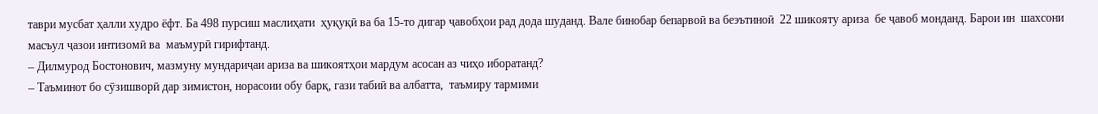таври мусбат ҳалли худро ёфт. Ба 498 пурсиш маслиҳати  ҳуқуқӣ ва ба 15-то дигар ҷавобҳои рад дода шуданд. Вале бинобар бепарвоӣ ва беэътиноӣ  22 шикояту ариза  бе ҷавоб монданд. Барои ин  шахсони масъул ҷазои интизомӣ ва  маъмурӣ гирифтанд.
– Дилмурод Бостонович, мазмуну мундариҷаи ариза ва шикоятҳои мардум асосан аз чиҳо иборатанд?
– Таъминот бо сӯзишворӣ дар зимистон, норасоии обу барқ, гази табиӣ ва албатта,  таъмиру тармими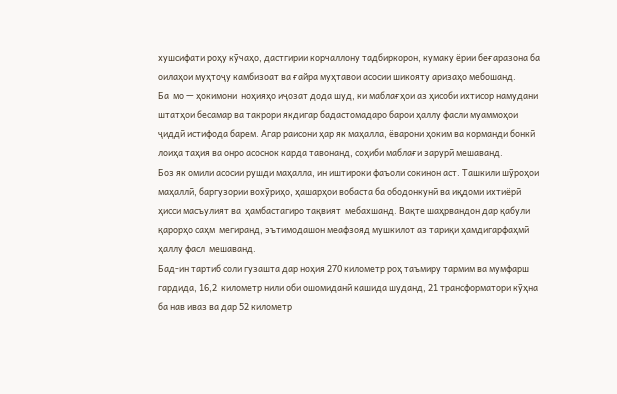хушсифати роҳу кӯчаҳо, дастгирии корчаллону тадбиркорон, кумаку ёрии беғаразона ба оилаҳои муҳтоҷу камбизоат ва ғайра муҳтавои асосии шикояту аризаҳо мебошанд.
Ба  мо — ҳокимони  ноҳияҳо иҷозат дода шуд, ки маблағҳои аз ҳисоби ихтисор намудани штатҳои бесамар ва такрори якдигар бадастомадаро барои ҳаллу фасли муаммоҳои ҷиддӣ истифода барем. Агар раисони ҳар як маҳалла, ёварони ҳоким ва корманди бонкӣ лоиҳа таҳия ва онро асоснок карда тавонанд, соҳиби маблағи зарурӣ мешаванд.
Боз як омили асосии рушди маҳалла, ин иштироки фаъоли сокинон аст. Ташкили шӯроҳои маҳаллӣ, баргузории вохӯриҳо, ҳашарҳои вобаста ба ободонкунӣ ва иқдоми ихтиёрӣ ҳисси масъулият ва  ҳамбастагиро тақвият  мебахшанд. Вақте шаҳрвандон дар қабули қарорҳо саҳм  мегиранд, эътимодашон меафзояд мушкилот аз тариқи ҳамдигарфаҳмӣ ҳаллу фасл  мешаванд.
Бад-ин тартиб соли гузашта дар ноҳия 270 километр роҳ таъмиру тармим ва мумфарш гардида, 16,2  километр нили оби ошомиданӣ кашида шуданд, 21 трансформатори кӯҳна ба нав иваз ва дар 52 километр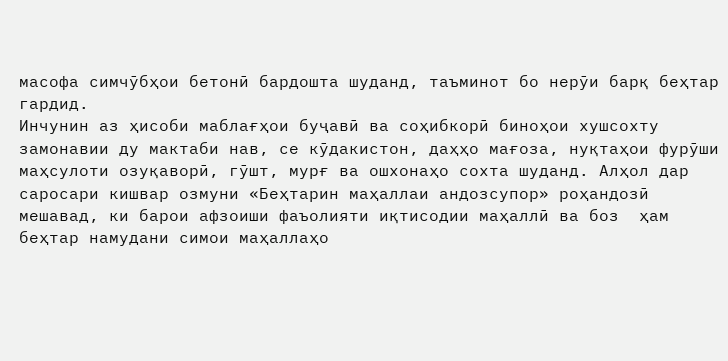масофа симчӯбҳои бетонӣ бардошта шуданд, таъминот бо нерӯи барқ беҳтар гардид.
Инчунин аз ҳисоби маблағҳои буҷавӣ ва соҳибкорӣ биноҳои хушсохту замонавии ду мактаби нав, се кӯдакистон, даҳҳо мағоза, нуқтаҳои фурӯши маҳсулоти озуқаворӣ, гӯшт, мурғ ва ошхонаҳо сохта шуданд. Алҳол дар саросари кишвар озмуни «Беҳтарин маҳаллаи андозсупор» роҳандозӣ мешавад, ки барои афзоиши фаъолияти иқтисодии маҳаллӣ ва боз  ҳам беҳтар намудани симои маҳаллаҳо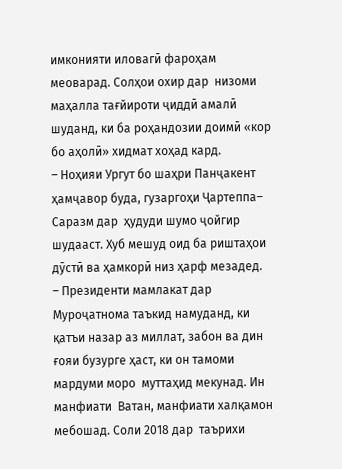имконияти иловагӣ фароҳам  меоварад. Солҳои охир дар  низоми маҳалла тағйироти ҷиддӣ амалӣ  шуданд, ки ба роҳандозии доимӣ «кор бо аҳолӣ» хидмат хоҳад кард.
– Ноҳияи Ургут бо шаҳри Панҷакент ҳамҷавор буда, гузаргоҳи Ҷартеппа– Саразм дар  ҳудуди шумо ҷойгир шудааст. Хуб мешуд оид ба риштаҳои дӯстӣ ва ҳамкорӣ низ ҳарф мезадед.
– Президенти мамлакат дар Муроҷатнома таъкид намуданд, ки қатъи назар аз миллат, забон ва дин ғояи бузурге ҳаст, ки он тамоми мардуми моро  муттаҳид мекунад. Ин манфиати  Ватан, манфиати халқамон мебошад. Соли 2018 дар  таърихи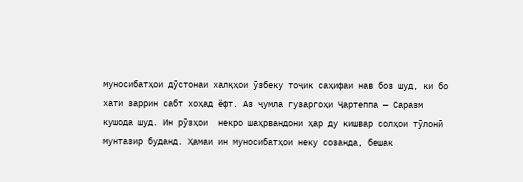муносибатҳои дӯстонаи халқҳои ӯзбеку тоҷик саҳифаи нав боз шуд, ки бо хати заррин сабт хоҳад ёфт. Аз ҷумла гузаргоҳи Ҷартеппа — Саразм кушода шуд. Ин рӯзҳои  некро шаҳрвандони ҳар ду кишвар солҳои тӯлонӣ  мунтазир буданд. Ҳамаи ин муносибатҳои неку созанда, бешак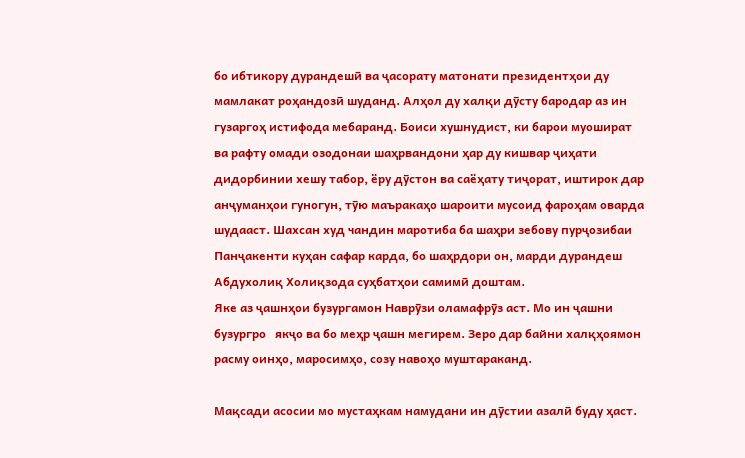бо ибтикору дурандешӣ ва ҷасорату матонати президентҳои ду мамлакат роҳандозӣ шуданд. Алҳол ду халқи дӯсту бародар аз ин гузаргоҳ истифода мебаранд. Боиси хушнудист, ки барои муошират ва рафту омади озодонаи шаҳрвандони ҳар ду кишвар ҷиҳати дидорбинии хешу табор, ёру дӯстон ва саёҳату тиҷорат, иштирок дар анҷуманҳои гуногун, тӯю маъракаҳо шароити мусоид фароҳам оварда шудааст. Шахсан худ чандин маротиба ба шаҳри зебову пурҷозибаи  Панҷакенти куҳан сафар карда, бо шаҳрдори он, марди дурандеш Абдухолиқ Холиқзода суҳбатҳои самимӣ доштам.
Яке аз ҷашнҳои бузургамон Наврӯзи оламафрӯз аст. Мо ин ҷашни бузургро   якҷо ва бо меҳр ҷашн мегирем. Зеро дар байни халқҳоямон расму оинҳо, маросимҳо, созу навоҳо муштараканд.

Мақсади асосии мо мустаҳкам намудани ин дӯстии азалӣ буду ҳаст.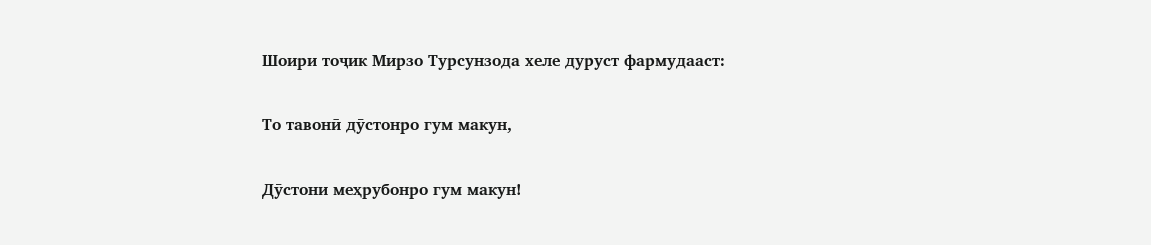Шоири тоҷик Мирзо Турсунзода хеле дуруст фармудааст:

То тавонӣ дӯстонро гум макун,

Дӯстони меҳрубонро гум макун!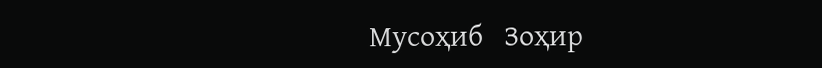Мусоҳиб   Зоҳир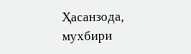Ҳасанзода, мухбири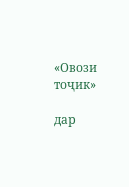«Овози тоҷик»

дар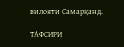вилояти Самарқанд.

ТАФСИРИ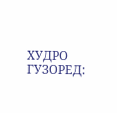ХУДРО ГУЗОРЕД: